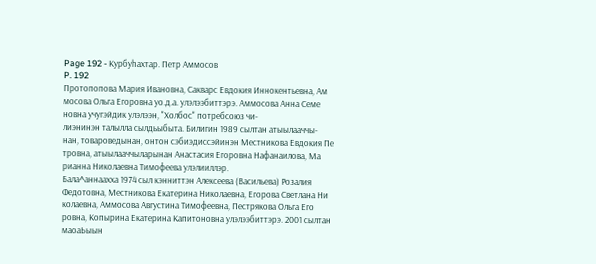Page 192 - Курбуһахтар. Петр Аммосов
P. 192
Протопопова Мария Ивановна, Сакварс Евдокия Иннокентьевна, Ам
мосова Ольга Егоровна уо.д.а. улэлээбиттэрэ. Аммосова Анна Семе
новна учугэйдик улэлээн, "Холбос" потребсоюз чи-
лиэнинэн талылла сылдьыбыта. Билигин 1989 сылтан атыылааччы-
нан, товароведынан, онтон сэбиэдиссэйинэн Местникова Евдокия Пе
тровна, атыылааччыларынан Анастасия Егоровна Нафанаилова, Ма
рианна Николаевна Тимофеева улэлииллэр.
Бала^аннаахха 1974 сыл кэнниттэн Алексеева (Васильева) Розалия
Федотовна, Местникова Екатерина Николаевна, Егорова Светлана Ни
колаевна, Аммосова Августина Тимофеевна, Пестрякова Ольга Его
ровна, Копырина Екатерина Капитоновна улэлээбиттэрэ. 2001 сылтан
маоаЬыын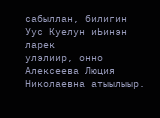сабыллан, билигин Уус Куелун иЬинэн ларек
улэлиир, онно Алексеева Люция Николаевна атыылыыр.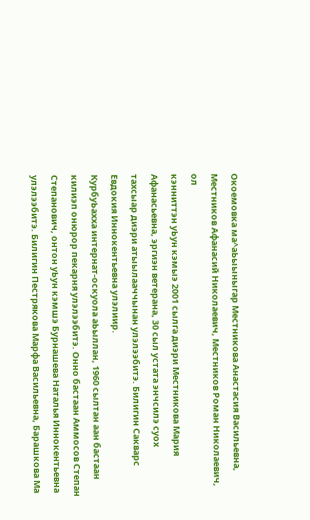Окоемовка ма^аЬыыныгар Местникова Анастасия Васильевна,
Местников Афанасий Николаевич, Местников Роман Николаевич, ол
кэнниттэн уЬун кэмыэ 2001 сылга диэри Местникова Мария
Афанасьевна, эргиэн ветерана, 30 сыл устата энчсилэ суох
тахсыар диэри атыылааччынан улэлээбитэ. Билигин Сакварс
Евдокия Иннокентьевна улэлиир.
КурбуЬахха интернат-оскуола аЬыллан, 1960 сылтан аан бастаан
килиэп онюрор пекарня улэлээбитэ. Онно бастаан Аммосов Степан
Степанович, онтон уЬун кэмшэ Бурнашева Наталья Иннокентьевна
улэлээбитэ. Билигин Пестрякова Марфа Васильевна, Барашкова Ма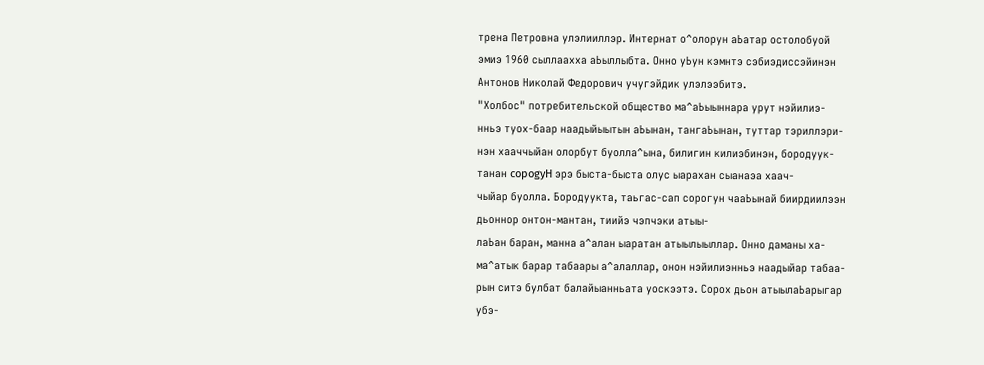трена Петровна улэлииллэр. Интернат о^олорун аЬатар остолобуой
эмиэ 1960 сыллаахха аЬыллыбта. Онно уЬун кэмнтэ сэбиэдиссэйинэн
Антонов Николай Федорович учугэйдик улэлээбитэ.
"Холбос" потребительской общество ма^аЬыыннара урут нэйилиэ-
нньэ туох-баар наадыйыытын аЬынан, тангаЬынан, туттар тэриллэри-
нэн хааччыйан олорбут буолла^ына, билигин килиэбинэн, бородуук-
танан copogyH эрэ быста-быста олус ыарахан сыанаэа хаач-
чыйар буолла. Бородуукта, таьгас-сап сорогун чааЬынай биирдиилээн
дьоннор онтон-мантан, тиийэ чэпчэки атыы-
лаЬан баран, манна а^алан ыаратан атыылыыллар. Онно даманы ха-
ма^атык барар табаары а^алаллар, онон нэйилиэнньэ наадыйар табаа-
рын ситэ булбат балайыанньата уоскээтэ. Сорох дьон атыылаЬарыгар
убэ-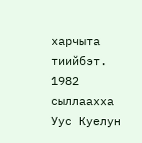харчыта тиийбэт.
1982 сыллаахха Уус Куелун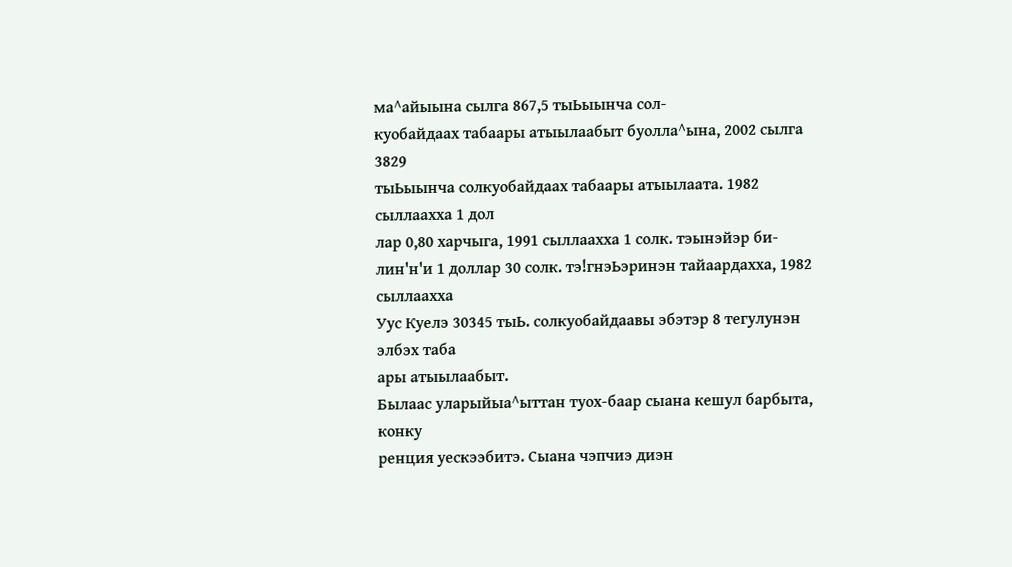ма^айыына сылга 867,5 тыЬыынча сол-
куобайдаах табаары атыылаабыт буолла^ына, 2002 сылга 3829
тыЬыынча солкуобайдаах табаары атыылаата. 1982 сыллаахха 1 дол
лар 0,80 харчыга, 1991 сыллаахха 1 солк. тэынэйэр би-
лин'н'и 1 доллар 30 солк. тэ!гнэЬэринэн тайаардахха, 1982 сыллаахха
Уус Куелэ 30345 тыЬ. солкуобайдаавы эбэтэр 8 тегулунэн элбэх таба
ары атыылаабыт.
Былаас уларыйыа^ыттан туох-баар сыана кешул барбыта, конку
ренция уескээбитэ. Сыана чэпчиэ диэн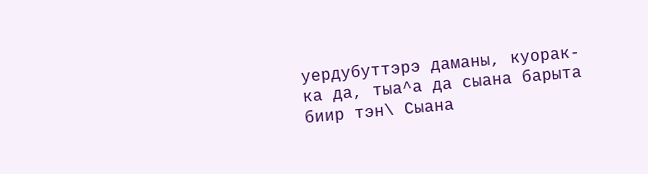уердубуттэрэ даманы, куорак-
ка да, тыа^а да сыана барыта биир тэн\ Сыана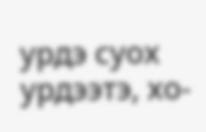урдэ суох урдээтэ, хо-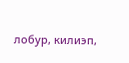лобур, килиэп,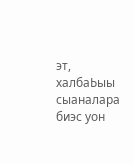эт, халбаЬыы сыаналара биэс уон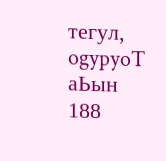тегул, ogypyoT аЬын
188